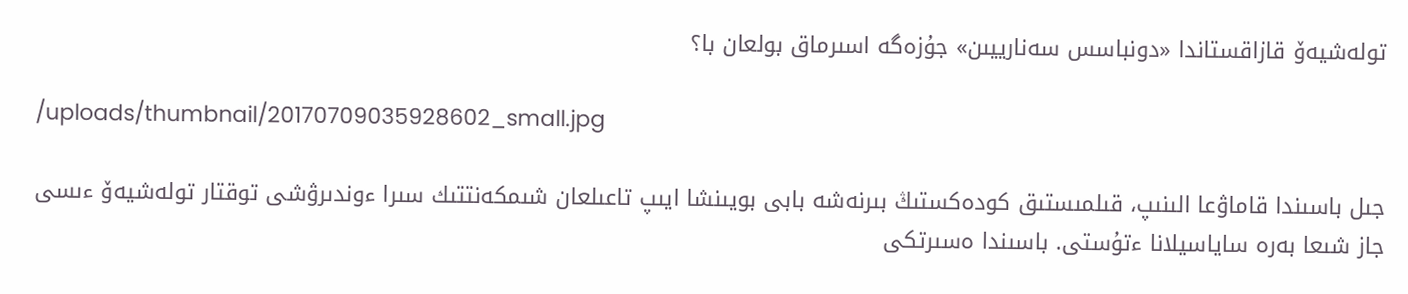تولەشيەۆ قازاقستاندا «دونباسس سەنارييىن» جۇزەگە اسىرماق بولعان با؟

/uploads/thumbnail/20170709035928602_small.jpg

جىل باسىندا قاماۋعا الىنىپ، قىلمىستىق كودەكستىڭ بىرنەشە بابى بويىنشا ايىپ تاعىلعان شىمكەنتتىك سىرا ءوندىرۋشى توقتار تولەشيەۆ ءىسى جاز شىعا بەرە ساياسيلانا ءتۇستى. باسىندا ەسىرتكى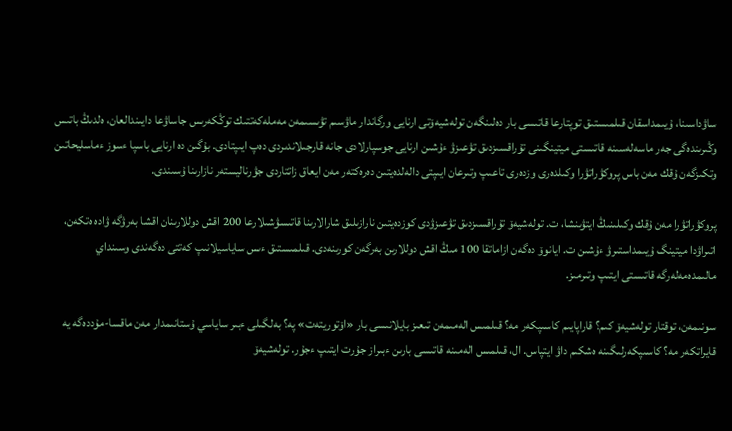ساۋداسىنا، ۇيىمداسقان قىلمىستىق توپتارعا قاتىسى بار دەلىنگەن تولەشيەۆتى ارنايى ورگاندار ماۋسىم تۋىسىمەن مەملەكەتتىك توڭكەرىس جاساۋعا دايىندالعان، ەلدىڭ باتىس وڭىرىندەگى جەر ماسەلەسىنە قاتىستى ميتينگىنى تۇراقسىزدىق تۋعىزۋ ءۇشىن ارنايى جوسپارلادى جانە قارجىلاندىردى دەپ ايىپتادى. بۇگىن دە ارنايى باسپا ءسوز ءماسليحاتىن وتكىزگەن ۇقك مەن باس پروكۋراتۋرا وكىلدەرى وزدەرى تاعىپ وتىرعان ايىپتى دالەلدەيتىن دەرەكتەر مەن ايعاق زاتتاردى جۋرناليستەر نازارىنا ۇسىندى.

پروكۋراتۋرا مەن ۇقك وكىلىنىڭ ايتۋىنشا، ت. تولەشيەۆ تۇراقسىزدىق تۋعىزۋدى كوزدەيتىن نارازىلىق شارالارىنا قاتىسۋشىلارعا 200 اقش دوللارىنان اقشا بەرۋگە ۋادە ەتكەن، اتىراۋدا ميتينگ ۇيىمداستىرۋ ءۇشىن ت. ايانوۆ دەگەن ازاماتقا 100 مىڭ اقش دوللارىن بەرگەن كورىنەدى. قىلمىستىق ءىس ساياسيلانىپ كەتتى دەگەندى وسىنداي مالىمدەمەلەرگە قاتىستى ايتىپ وتىرمىز.

سونىمەن، توقتار تولەشيەۆ كىم؟ قاراپايىم كاسىپكەر مە؟ قىلمىس الەمىمەن تىعىز بايلانىسى بار «اۆتوريتەت» پە؟ بەلگىلى ءبىر ساياسي ۇستانىمدار مەن ماقسا-مۇددەگە يە قايراتكەر مە؟ كاسىپكەرلىگىنە ەشكىم داۋ ايتپاس. ال، قىلمىس الەمىنە قاتىسى بارىن ءبىراز جۇرت ايتىپ ءجۇر. تولەشيەۆ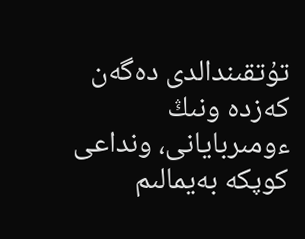تۇتقىندالدى دەگەن كەزدە ونىڭ ءومىربايانى، ونداعى كوپكە بەيمالىم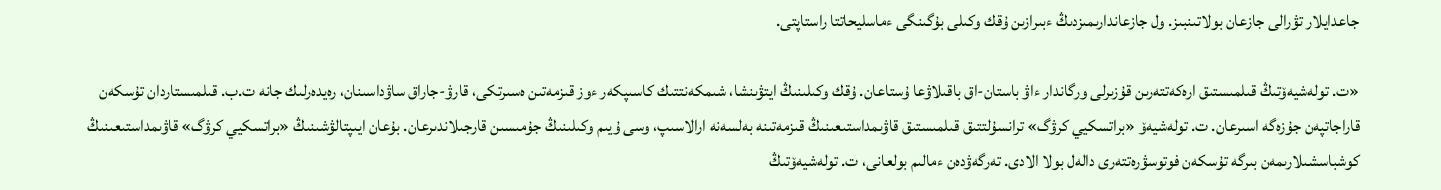جاعدايلار تۋرالى جازعان بولاتىنبىز. ول جازعاندارىمىزدىڭ ءبىرازىن ۇقك وكىلى بۇگىنگى ءماسليحاتتا راستاپتى.

«ت. تولەشيەۆتىڭ قىلمىستىق ارەكەتتەرىن قۇزىرلى ورگاندار ءاۋ باستان-اق باقىلاۋعا ۇستاعان. ۇقك وكىلىنىڭ ايتۋىنشا، شىمكەنتتىك كاسىپكەر ءوز قىزمەتىن ەسىرتكى، قارۋ-جاراق ساۋداسىنان، رەيدەرلىك جانە ت.ب. قىلمىستاردان تۇسكەن قاراجاتپەن جۇزەگە اسىرعان. ت. تولەشيەۆ «براتسكيي كرۋگ» ترانسۇلتتىق قىلمىستىق قاۋىمداستىعىنىڭ قىزمەتىنە بەلسەنە ارالاسىپ، وسى ۇيىم وكىلىنىڭ جۇمىسىن قارجىلاندىرعان. بۇعان ايىپتالۋشىنىڭ «براتسكيي كرۋگ» قاۋىمداستىعىنىڭ كوشباسشىلارىمەن بىرگە تۇسكەن فوتوسۋرەتتەرى دالەل بولا الادى. تەرگەۋدەن ءمالىم بولعانى، ت. تولەشيەۆتىڭ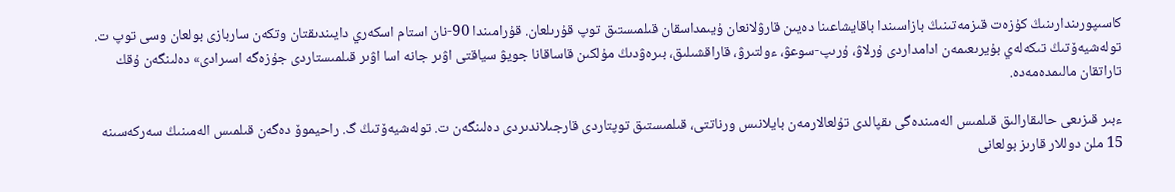كاسىپورىندارىنىڭ كۇزەت قىزمەتىنىڭ بازاسىندا باقايشاعىنا دەيىن قارۋلانعان ۇيىمداسقان قىلمىستىق توپ قۇرىلعان. قۇرامىندا 90-نان استام اسكەري دايىندىقتان وتكەن ساربازى بولعان وسى توپ ت. تولەشيەۆتىڭ تىكەلەي بۇيرىعىمەن ادامداردى ۇرلاۋ، ۇرىپ-سوعۋ، ءولتىرۋ، قاراقشىلىق، بىرەۋدىڭ مۇلكىن قاساقانا جويۋ سياقتى اۋىر جانە اسا اۋىر قىلمىستاردى جۇزەگە اسىرادى» دەلىنگەن ۇقك تاراتقان مالىمدەمەدە.

ءبىر قىزىعى حالىقارالىق قىلمىس الەمىندەگى ىقپالدى تۇلعالارمەن بايلانىس ورناتتى، قىلمىستىق توپتاردى قارجىلاندىردى دەلىنگەن ت. تولەشيەۆتىڭ گ. راحيموۆ دەگەن قىلمىس الەمىنىڭ سەركەسىنە 15 ملن دوللار قارىز بولعانى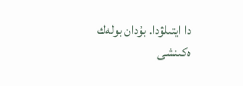دا ايتىلۋدا. بۇدان بولەك ەكىنشى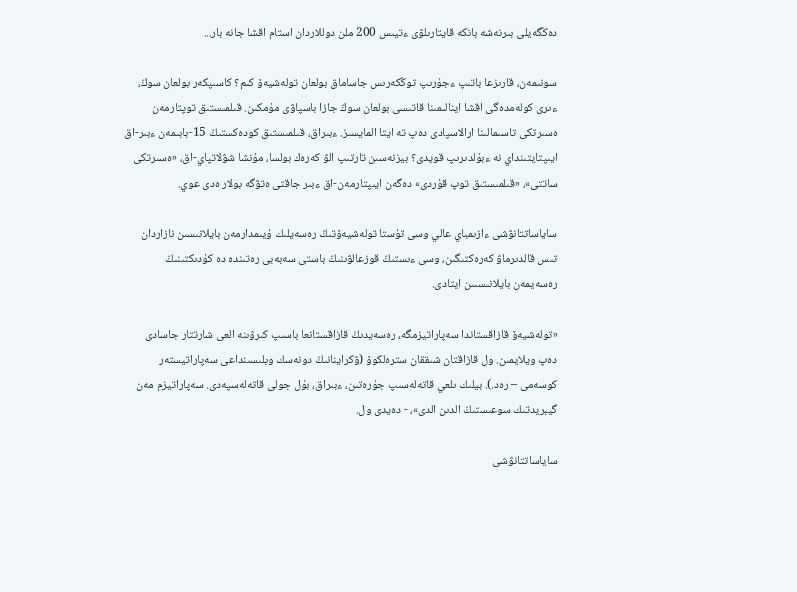دەڭگەيلى بىرنەشە بانكە قايتارىلۋى ءتيىس 200 ملن دوللاردان استام اقشا جانە بار...

سونىمەن، قارىزعا باتىپ ءجۇرىپ توڭكەرىس جاساماق بولعان تولەشيەۆ كىم؟ كاسىپكەر بولعان سوڭ، ءىرى كولەمدەگى اقشا اينالىمىنا قاتىسى بولعان سوڭ جازا باسپاۋى مۇمكىن. قىلمىستىق توپتارمەن ەسىرتكى تاسىمالىنا ارالاسپادى دەپ تە ايتا المايسىز. ءبىراق، قىلمىستىق كودەكستىڭ 15-بابىمەن ءبىر-اق ايىپتايتىنداي نە ءبۇلدىرىپ قويدى؟ بيزنەسىن تارتىپ الۋ كەرەك بولسا، مۇنشا شۋلاتپاي-اق، «ەسىرتكى ساتتى»، «قىلمىستىق توپ قۇردى» دەگەن ايىپتارمەن-اق ءبىر جاقتى ەتۋگە بولار ەدى عوي.

ساياساتتانۋشى ءازىمباي عالي وسى تۇستا تولەشيەۆتىڭ رەسەيلىك ۇيىمدارمەن بايلانىسىن نازاردان تىس قالدىرماۋ كەرەكتىگىن، وسى ءىستىڭ قوزعالۋىنىڭ باستى سەبەبى رەتىندە دە كۇدىكتىنىڭ رەسەيمەن بايلانىسىىن ايتادى.

«تولەشيەۆ قازاقستاندا سەپاراتيزمگە، رەسەيدىڭ قازاقستانعا باسىپ كىرۋىنە العى شارتتار جاسادى دەپ ويلايمىن. ول قازاقتان شىققان سترەلكوۆ (ۋكراينانىڭ دونەسك وبلىسىنداعى سەپاراتيستەر كوسەمى – رەد.). بيلىك ىلعي قاتەلەسىپ جۇرەتىن، ءبىراق، بۇل جولى قاتەلەسپەدى. سەپاراتيزم مەن گيبريدتىك سوعىستىڭ الدىن الدى»، - دەيدى ول.

ساياساتتانۋشى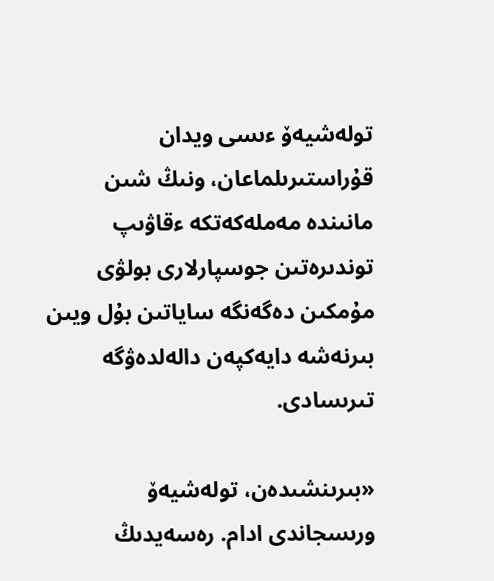تولەشيەۆ ءىسى ويدان قۇراستىرىلماعان، ونىڭ شىن مانىندە مەملەكەتكە ءقاۋىپ توندىرەتىن جوسپارلارى بولۋى مۇمكىن دەگەنگە ساياتىن بۇل ويىن بىرنەشە دايەكپەن دالەلدەۋگە تىرىسادى.

«بىرىنشىدەن، تولەشيەۆ ورىسجاندى ادام. رەسەيدىڭ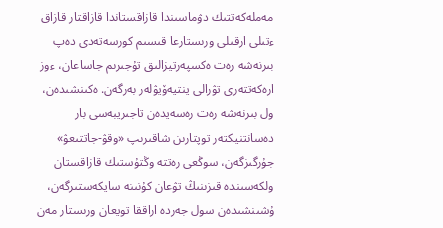مەملەكەتتىك دۋماسىندا قازاقستاندا قازاقتار قازاق ءتىلى ارقىلى ورىستارعا قىسىم كورسەتەدى دەپ بىرنەشە رەت ەكسپەرتيزالىق تۇجىرىم جاساعان، ءوز ارەكەتتەرى تۋرالى ينتيەۆيۋلەر بەرگەن. ەكىنشىدەن، ول بىرنەشە رەت رەسەيدەن تاجىريبەسى بار دەسانتنيكتەر توپتارىن شاقىرىپ «وقۋ-جاتتىعۋ» جۇرگىزگەن، سوڭعى رەتتە وڭتۇستىك قازاقستان ولكەسىندە قىزىنىڭ تۋعان كۇنىنە سايكەستىرگەن، ۇشىنشىدەن سول جەردە اراققا تويعان ورىستار مەن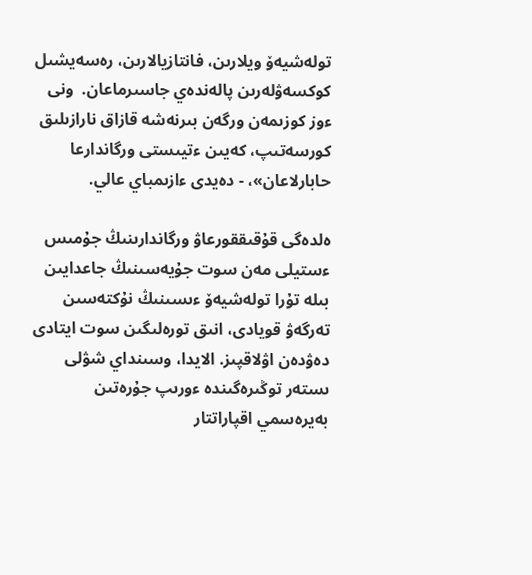تولەشيەۆ ويلارىن، فانتازيالارىن، رەسەيشىل كوكسەۋلەرىن پالەندەي جاسىرماعان.  ونى ءوز كوزىمەن ورگەن بىرنەشە قازاق نارازىلىق كورسەتىپ، كەيىن ءتيىستى ورگاندارعا حابارلاعان»، - دەيدى ءازىمباي عالي.

ەلدەگى قۇقىققورعاۋ ورگاندارىنىڭ جۇمىس ءستيلى مەن سوت جۇيەسىنىڭ جاعدايىن بىلە تۇرا تولەشيەۆ ءىسىنىڭ نۇكتەسىن تەرگەۋ قويادى، انىق تورەلىگىن سوت ايتادى دەۋدەن اۋلاقپىز. الايدا، وسىنداي شۋلى ىستەر توڭىرەگىندە ءورىپ جۇرەتىن بەيرەسمي اقپاراتتار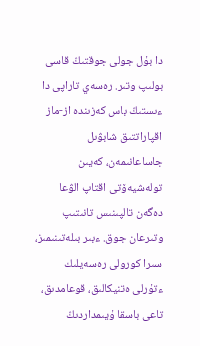دا بۇل جولى جوقتىڭ قاسى بولىپ وتىر. رەسەي تاراپى دا ءىستىڭ باس كەزىندە از-ماز اقپاراتتىق شابۋىل جاساعانىمەن، كەيىن تولەشيەۆتى اقتاپ الۋعا دەگەن تالپىنىس تانىتىپ وتىرعان جوق. ءبىر بىلەتىنىمىز، سىرا كورولى رەسەيلىك ءتۇرلى ەتنيكالىق، قوعامدىق، تاعى باسقا ۇيىمداردىڭ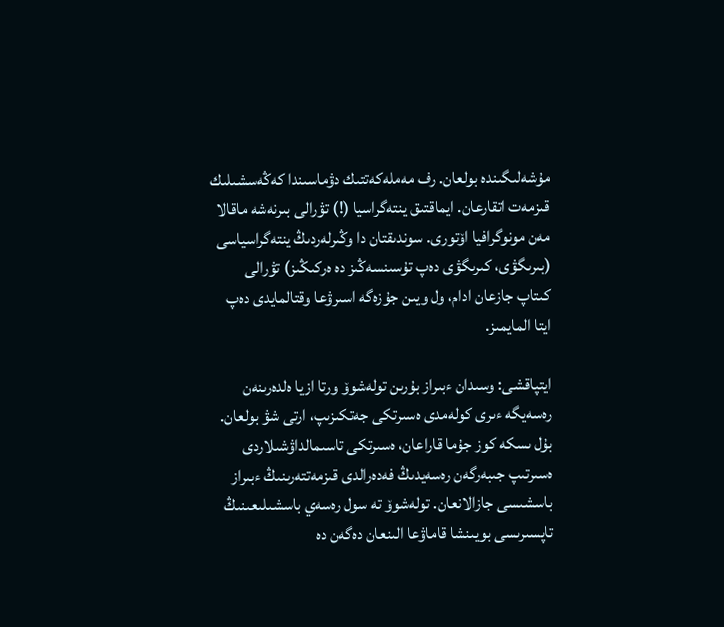مۇشەلىگىندە بولعان. رف مەملەكەتتىك دۋماسىندا كەڭەسشىلىك قىزمەت اتقارعان. ايماقتىق ينتەگراسيا (!) تۋرالى بىرنەشە ماقالا مەن مونوگرافيا اۆتورى. سوندىقتان دا وڭىرلەردىڭ ينتەگراسياسى (بىرىگۋى، كىرىگۋى دەپ تۇسىنسەڭىز دە ەركىڭىز) تۋرالى كىتاپ جازعان ادام، ول ويىن جۇزەگە اسىرۋعا وقتالمايدى دەپ ايتا المايمىز.

ايتپاقشى: وسىدان ءبىراز بۇرىن تولەشوۆ ورتا ازيا ەلدەرىنەن رەسەيگە ءىرى كولەمدى ەسىرتكى جەتكىزىپ، ارتى شۋ بولعان. بۇل ىسكە كوز جۇما قاراعان، ەسىرتكى تاسىمالداۋشىلاردى ەسىرتىپ جىبەرگەن رەسەيدىڭ فەدەرالدى قىزمەتتەرىنىڭ ءبىراز باسشىسى جازالانعان. تولەشوۆ تە سول رەسەي باسشىلىعىنىڭ تاپسىرىسى بويىنشا قاماۋعا الىنعان دەگەن دە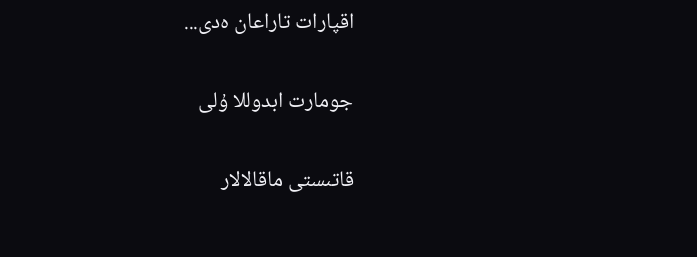اقپارات تاراعان ەدى...

جومارت ابدوللا ۇلى

قاتىستى ماقالالار